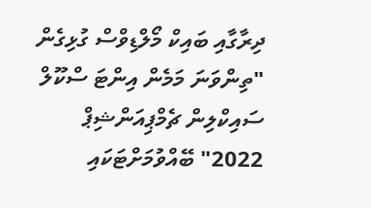ދިރާގާއި ބައިކް މޯލްޑިވްސް ގުޅިގެން "ތިންވަނަ މަމެން އިންޓަ ސްކޫލް ސައިކްލިން ޗެމްޕިއަންޝިޕް 2022" ބޭއްވުމަށްޓަކައި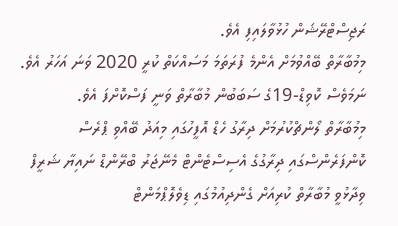ރަޖިސްޓްރޭޝަން ހުޅުވާލައިފި އެވެ.
މިމުބާރާތް ބޭއްވުމަށް އެންމެ ފުރަތަމަ މަސައްކަތް ކުރީ 2020 ވަނަ އަހަރު އެވެ. ނަމަވެސް ކޮވިޑް-19ގެ ސަބަބުން މުބާރާތް ވަނީ ފަސްކޮށްފަ އެވެ.
މިމުބާރާތް ލޯންޗްކުރުމަށް ދިރާގު ހެޑް އޮފީހުގައި މިއަދު ބޭއްވި ޕްރެސް ކޮންފަރެންސްގައި ދިރާގުގެ އެސިސްޓެންޓް މެނޭޖަރު ބްރޭންޑް ނައިޔާ ޝަރީފް ވިދާޅުވީ މުބާރާތް ކުރިއަށް ގެންދިއުމުގައި ޑިވެލޮޕްމަންޓް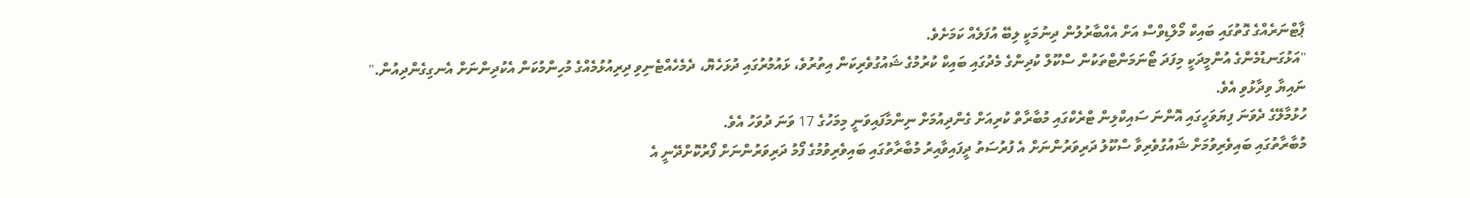ޕާޓްނަރެއްގެ ގޮތުގައި ބައިކް މޯލްޑިވްސް އަށް އެއްބާރުލުން ދިނުމަކީ ލިބޭ އުފަލެއް ކަމަށެވެ.
"އަޅުގަނޑުމެންގެ އުންމީދަކީ މިފަދަ ޓޯނަމަންޓްތަކުން ސްކޫލް ކުދިންގެ މެދުގައި ބައިކް ކުރުމުގެ ޝައުގުވެރިކަން އިތުރުވެ، ޅައުމުރުގައި ދުޅަހެޔޮ، ދެމެހެއްޓެނިވި ދިރިއުޅުމެއްގެ މުހިންމުކަން އެކުދިންނަށް އެނގިގެންދިއުން." ނައިޔާ ވިދާޅުވި އެވެ.
ހުޅުމާލޭގެ ދެވަނަ ފިޔަވަހީގައި އޮންނަ ސައިކްލިން ޓްރެކްގައި މުބާރާތް ކުރިއަށް ގެންދިއުމަށް ނިންމާފައިވަނީ މިމަހުގެ 17 ވަނަ ދުވަހު އެވެ.
މުބާރާތުގައި ބައިވެރިވުމަށް ޝައުގުވެރިވާ ސްކޫލު ދަރިވަރުންނަށް އެ ފުރުސަތު ދީފައިވާއިރު މުބާރާތުގައި ބައިވެރިވުމުގެ ފޯމު ދަރިވަރުންނަށް ފޯރުކޮށްދޭނީ އެ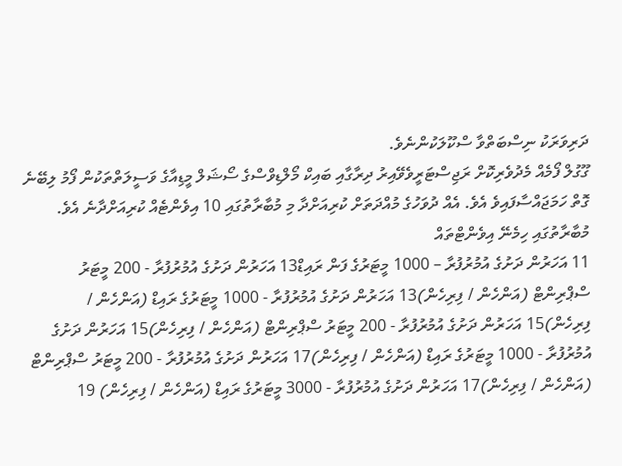ދަރިވަރަކު ނިސްބަތްވާ ސްކޫލަކުންނެވެ.
ގޫގުލް ފޯމެއް މެދުވެރިކޮށް ރަޖިސްޓަރީވެވޭއިރު ދިރާގާއި ބައިކް މޯލްޑިވްސްގެ ސޯޝަލް މީޑިއާގެ ވަސީލަތްތަކުން ފޯމު ލިބޭނެ ގޮތް ހަމަޖައްސާފައިވެ އެވެ. އެއް ދުވަހުގެ މުއްދަތަށް ކުރިއަށްދާ މި މުބާރާތުގައި 10 އިވެންޓެއް ކުރިއަށްދާނެ އެވެ.
މުބާރާތުގައި ހިމެނޭ އިވެންޓްތައް
11 އަހަރުން ދަށުގެ އުމުރުފުރާ – 1000 މީޓަރުގެ ފަން ރައިޑް13 އަހަރުން ދަށުގެ އުމުރުފުރާ - 200 މީޓަރު ސްޕްރިންޓް (އަންހެން / ފިރިހެން)13 އަހަރުން ދަށުގެ އުމުރުފުރާ - 1000 މީޓަރުގެ ރައިޑް (އަންހެން / ފިރިހެން)15 އަހަރުން ދަށުގެ އުމުރުފުރާ - 200 މީޓަރު ސްޕްރިންޓް (އަންހެން / ފިރިހެން)15 އަހަރުން ދަށުގެ އުމުރުފުރާ - 1000 މީޓަރުގެ ރައިޑް (އަންހެން / ފިރިހެން)17 އަހަރުން ދަށުގެ އުމުރުފުރާ - 200 މީޓަރު ސްޕްރިންޓް (އަންހެން / ފިރިހެން)17 އަހަރުން ދަށުގެ އުމުރުފުރާ - 3000 މީޓަރުގެ ރައިޑް (އަންހެން / ފިރިހެން) 19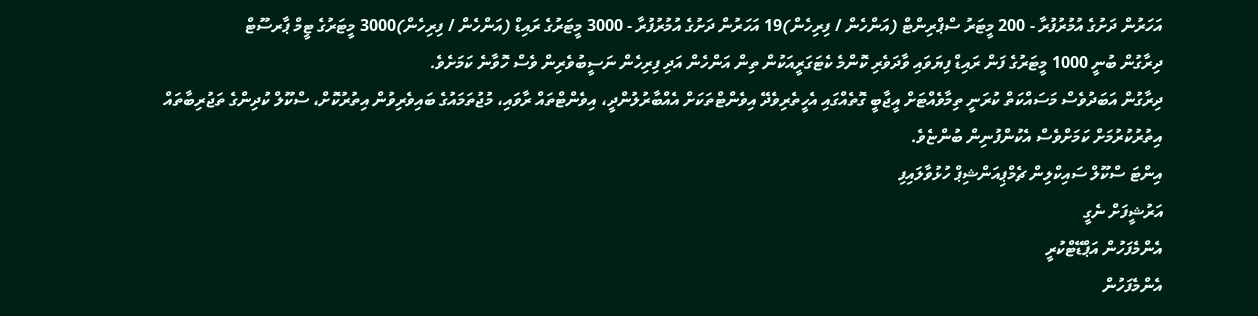އަހަރުން ދަށުގެ އުމުރުފުރާ - 200 މީޓަރު ސްޕްރިންޓް (އަންހެން / ފިރިހެން)19 އަހަރުން ދަށުގެ އުމުރުފުރާ - 3000 މީޓަރުގެ ރައިޑް (އަންހެން / ފިރިހެން)3000 މީޓަރުގެ ޓީމް ޕާރސޫޓް
ދިރާގުން ބުނީ 1000 މީޓަރުގެ ފަން ރައިޑް ފިޔަވައި ވާދަވެރި ކޮންމެ ކެޓަގަރީއަކުން ތިން އަންހެން އަދި ފިރިހެން ނަސީބުވެރިން ވެސް ހޮވާނެ ކަމަށެވެ.
ދިރާގުން އަބަދުވެސް މަސައްކަތް ކުރަނީ ތިމާވެއްޓަށް އީޖާބީ ގޮތެއްގައި އެހީތެރިވެދޭ އިވެންޓްތަކަށް އެއްބާރުލުންދީ، އިވެންޓްތައް ރާވައި، މުޖުތަމައުގެ ބައިވެރިވުން އިތުރުކޮށް، ސްކޫލް ކުދިންގެ ތަޖުރިބާތައް އިތުރުކުރުމަށް ކަމަށްވެސް އެކުންފުނިން ބުންޏެވެ.
އިންޓަ ސްކޫލް ސައިކްލިން ޗެމްޕިއަންޝިޕް ހުޅުވާލައިފި
އަރުޝީފަށް ނެގީ
އެންމެފަހުން އަޕްޑޭޓްކުރީ
އެންމެފަހުން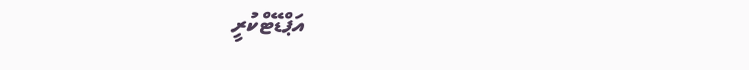އަޕްޑޭޓްކުރީ